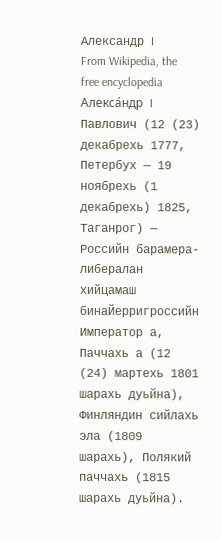Александр I
From Wikipedia, the free encyclopedia
Алекса́ндр I Павлович (12 (23) декабрехь 1777, Петербух — 19 ноябрехь (1 декабрехь) 1825, Таганрог) — Российн барамера-либералан хийцамаш бинаЙерригроссийн Император а, Паччахь а (12 (24) мартехь 1801 шарахь дуьйна), Финляндин сийлахь эла (1809 шарахь), Полякий паччахь (1815 шарахь дуьйна).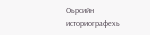Оьрсийн историографехь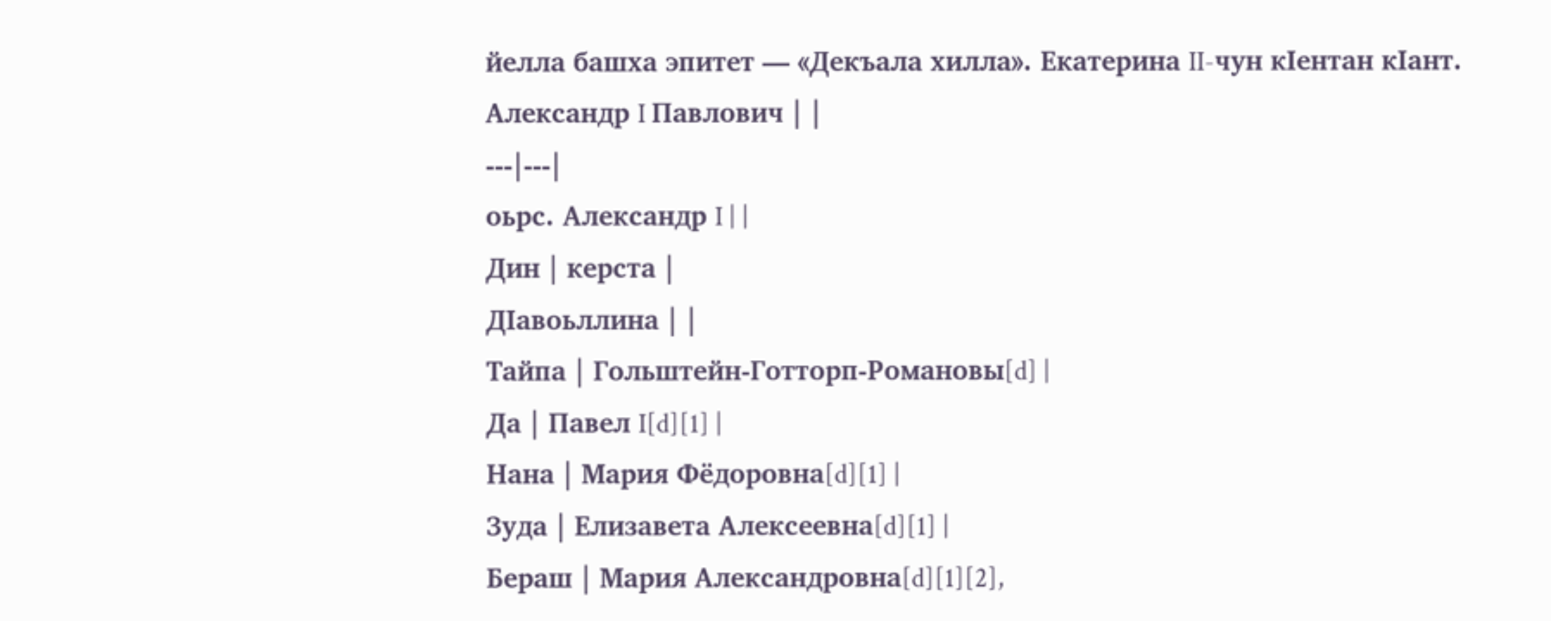йелла башха эпитет — «Декъала хилла». Екатерина II-чун кӀентан кӀант.
Александр I Павлович | |
---|---|
оьрс. Александр I | |
Дин | керста |
ДӀавоьллина | |
Тайпа | Гольштейн-Готторп-Романовы[d] |
Да | Павел I[d][1] |
Нана | Мария Фёдоровна[d][1] |
Зуда | Елизавета Алексеевна[d][1] |
Бераш | Мария Александровна[d][1][2],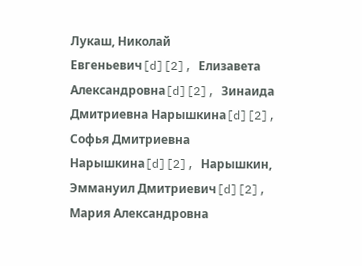Лукаш, Николай Евгеньевич[d][2], Елизавета Александровна[d][2], Зинаида Дмитриевна Нарышкина[d][2], Софья Дмитриевна Нарышкина[d][2], Нарышкин, Эммануил Дмитриевич[d][2], Мария Александровна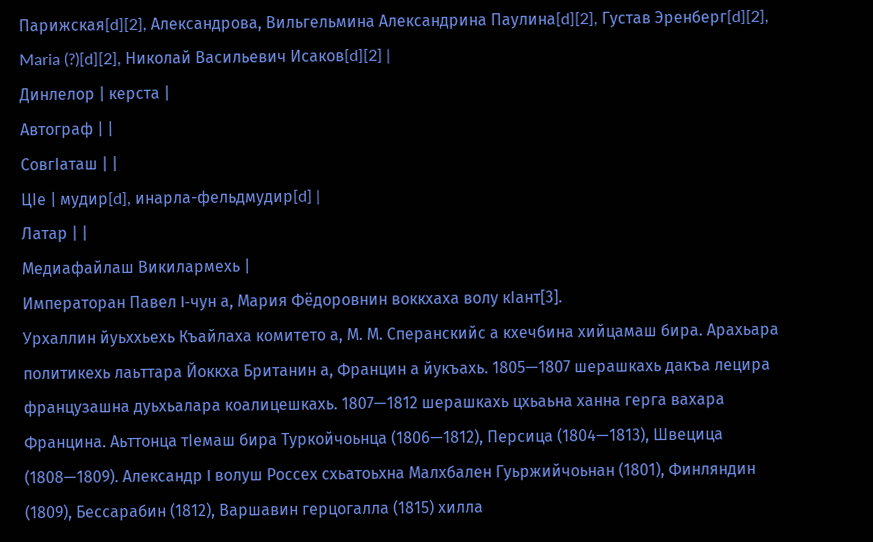Парижская[d][2], Александрова, Вильгельмина Александрина Паулина[d][2], Густав Эренберг[d][2], Maria (?)[d][2], Николай Васильевич Исаков[d][2] |
Динлелор | керста |
Автограф | |
СовгӀаташ | |
ЦӀе | мудир[d], инарла-фельдмудир[d] |
Латар | |
Медиафайлаш Викилармехь |
Императоран Павел I-чун а, Мария Фёдоровнин воккхаха волу кӀант[3].
Урхаллин йуьххьехь Къайлаха комитето а, М. М. Сперанскийс а кхечбина хийцамаш бира. Арахьара политикехь лаьттара Йоккха Британин а, Францин а йукъахь. 1805—1807 шерашкахь дакъа лецира французашна дуьхьалара коалицешкахь. 1807—1812 шерашкахь цхьаьна ханна герга вахара Францина. Аьттонца тӀемаш бира Туркойчоьнца (1806—1812), Персица (1804—1813), Швецица (1808—1809). Александр I волуш Россех схьатоьхна Малхбален Гуьржийчоьнан (1801), Финляндин (1809), Бессарабин (1812), Варшавин герцогалла (1815) хилла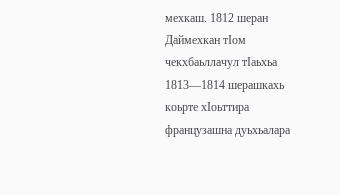мехкаш. 1812 шеран Даймехкан тӀом чекхбаьллачул тӀаьхьа 1813—1814 шерашкахь коьрте хӀоьттира французашна дуьхьалара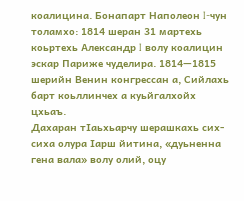коалицина. Бонапарт Наполеон I-чун толамхо: 1814 шеран 31 мартехь коьртехь Александр I волу коалицин эскар Париже чуделира. 1814—1815 шерийн Венин конгрессан а, Сийлахь барт коьллинчех а куьйгалхойх цхьаъ.
Дахаран тӀаьхьарчу шерашкахь сих-сиха олура Ӏарш йитина, «дуьненна гена вала» волу олий, оцу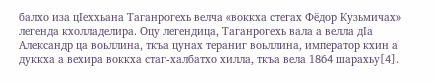балхо иза цӀеххьана Таганрогехь велча «воккха стегах Фёдор Кузьмичах» легенда кхолладелира. Оцу легендица, Таганрогехь вала а велла дӀа Александр ца воьллина, ткъа цунах тераниг воьллина, император кхин а дуккха а вехира воккха стаг-халбатхо хилла, ткъа вела 1864 шарахьу[4].